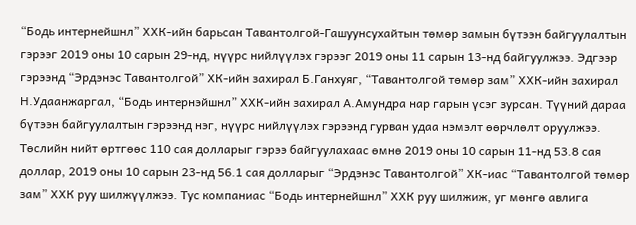“Бодь интернейшнл” ХХК-ийн барьсан Тавантолгой-Гашуунсухайтын төмөр замын бүтээн байгуулалтын гэрээг 2019 оны 10 сарын 29-нд, нүүрс нийлүүлэх гэрээг 2019 оны 11 сарын 13-нд байгуулжээ. Эдгээр гэрээнд “Эрдэнэс Тавантолгой” ХК-ийн захирал Б.Ганхуяг, “Тавантолгой төмөр зам” ХХК-ийн захирал Н.Удаанжаргал, “Бодь интернэйшнл” ХХК-ийн захирал А.Амундра нар гарын үсэг зурсан. Түүний дараа бүтээн байгуулалтын гэрээнд нэг, нүүрс нийлүүлэх гэрээнд гурван удаа нэмэлт өөрчлөлт оруулжээ. Төслийн нийт өртгөөс 110 сая долларыг гэрээ байгуулахаас өмнө 2019 оны 10 сарын 11-нд 53.8 сая доллар, 2019 оны 10 сарын 23-нд 56.1 сая долларыг “Эрдэнэс Тавантолгой” ХК-иас “Тавантолгой төмөр зам” ХХК руу шилжүүлжээ. Тус компаниас “Бодь интернейшнл” ХХК руу шилжиж, уг мөнгө авлига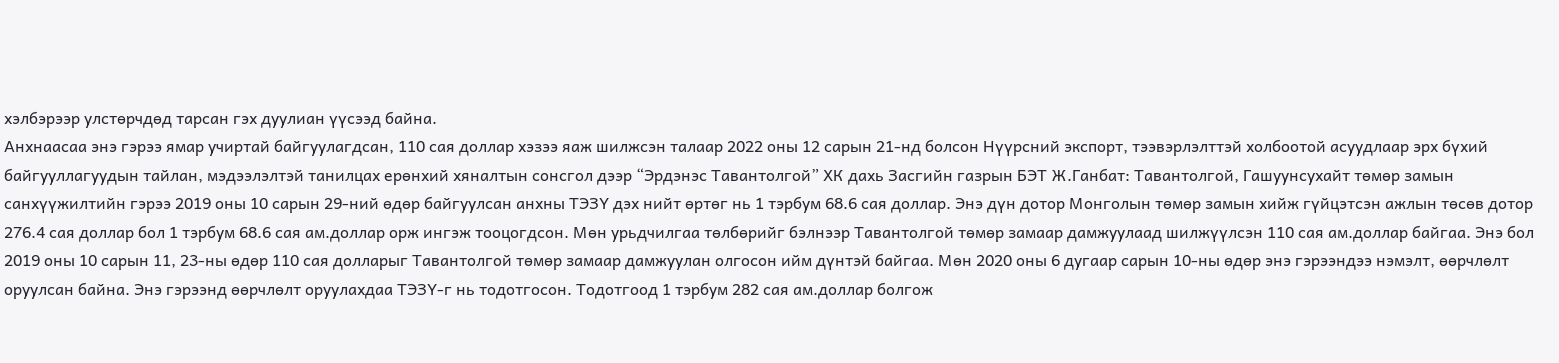хэлбэрээр улстөрчдөд тарсан гэх дуулиан үүсээд байна.
Анхнаасаа энэ гэрээ ямар учиртай байгуулагдсан, 110 сая доллар хэзээ яаж шилжсэн талаар 2022 оны 12 сарын 21-нд болсон Нүүрсний экспорт, тээвэрлэлттэй холбоотой асуудлаар эрх бүхий байгууллагуудын тайлан, мэдээлэлтэй танилцах ерөнхий хяналтын сонсгол дээр “Эрдэнэс Тавантолгой” ХК дахь Засгийн газрын БЭТ Ж.Ганбат: Тавантолгой, Гашуунсухайт төмөр замын санхүүжилтийн гэрээ 2019 оны 10 сарын 29-ний өдөр байгуулсан анхны ТЭЗҮ дэх нийт өртөг нь 1 тэрбум 68.6 сая доллар. Энэ дүн дотор Монголын төмөр замын хийж гүйцэтсэн ажлын төсөв дотор 276.4 сая доллар бол 1 тэрбум 68.6 сая ам.доллар орж ингэж тооцогдсон. Мөн урьдчилгаа төлбөрийг бэлнээр Тавантолгой төмөр замаар дамжуулаад шилжүүлсэн 110 сая ам.доллар байгаа. Энэ бол 2019 оны 10 сарын 11, 23-ны өдөр 110 сая долларыг Тавантолгой төмөр замаар дамжуулан олгосон ийм дүнтэй байгаа. Мөн 2020 оны 6 дугаар сарын 10-ны өдөр энэ гэрээндээ нэмэлт, өөрчлөлт оруулсан байна. Энэ гэрээнд өөрчлөлт оруулахдаа ТЭЗҮ-г нь тодотгосон. Тодотгоод 1 тэрбум 282 сая ам.доллар болгож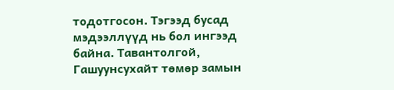тодотгосон. Тэгээд бусад мэдээллүүд нь бол ингээд байна. Тавантолгой, Гашуунсухайт төмөр замын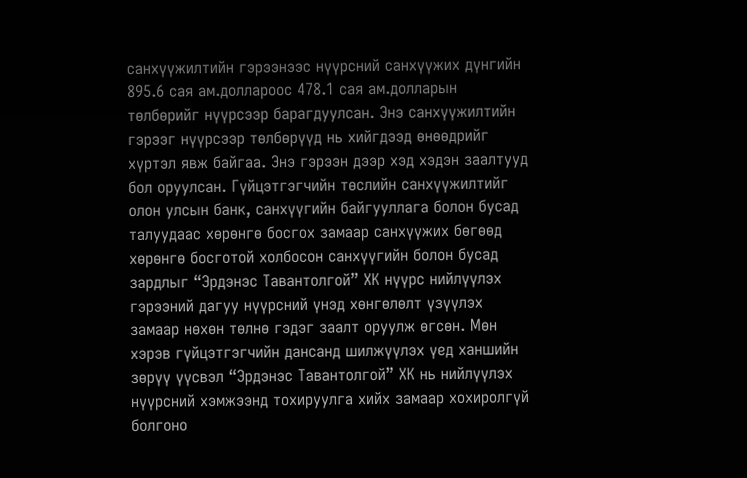санхүүжилтийн гэрээнээс нүүрсний санхүүжих дүнгийн 895.6 сая ам.доллароос 478.1 сая ам.долларын төлбөрийг нүүрсээр барагдуулсан. Энэ санхүүжилтийн гэрээг нүүрсээр төлбөрүүд нь хийгдээд өнөөдрийг хүртэл явж байгаа. Энэ гэрээн дээр хэд хэдэн заалтууд бол оруулсан. Гүйцэтгэгчийн төслийн санхүүжилтийг олон улсын банк, санхүүгийн байгууллага болон бусад талуудаас хөрөнгө босгох замаар санхүүжих бөгөөд хөрөнгө босготой холбосон санхүүгийн болон бусад зардлыг “Эрдэнэс Тавантолгой” ХК нүүрс нийлүүлэх гэрээний дагуу нүүрсний үнэд хөнгөлөлт үзүүлэх замаар нөхөн төлнө гэдэг заалт оруулж өгсөн. Мөн хэрэв гүйцэтгэгчийн дансанд шилжүүлэх үед ханшийн зөрүү үүсвэл “Эрдэнэс Тавантолгой” ХК нь нийлүүлэх нүүрсний хэмжээнд тохируулга хийх замаар хохиролгүй болгоно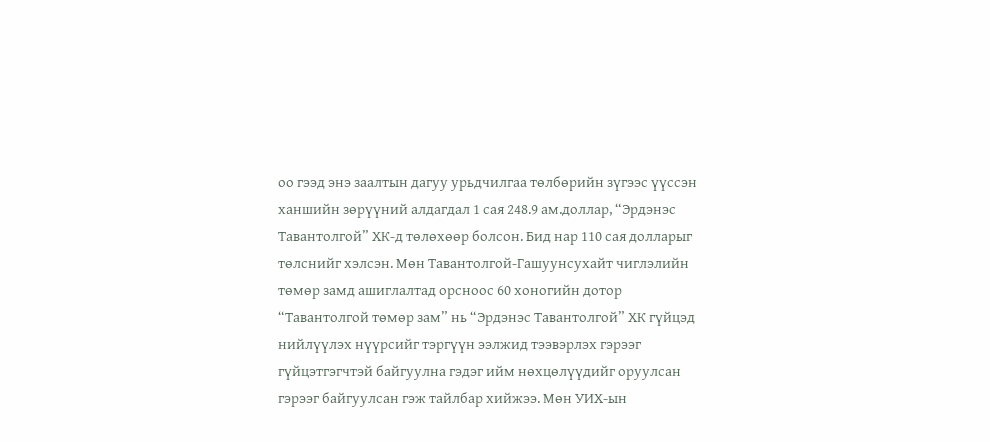оо гээд энэ заалтын дагуу урьдчилгаа төлбөрийн зүгээс үүссэн ханшийн зөрүүний алдагдал 1 сая 248.9 ам.доллар, “Эрдэнэс Тавантолгой” ХК-д төлөхөөр болсон. Бид нар 110 сая долларыг төлснийг хэлсэн. Мөн Тавантолгой-Гашуунсухайт чиглэлийн төмөр замд ашиглалтад орсноос 60 хоногийн дотор “Тавантолгой төмөр зам” нь “Эрдэнэс Тавантолгой” ХК гүйцэд нийлүүлэх нүүрсийг тэргүүн ээлжид тээвэрлэх гэрээг гүйцэтгэгчтэй байгуулна гэдэг ийм нөхцөлүүдийг оруулсан гэрээг байгуулсан гэж тайлбар хийжээ. Мөн УИХ-ын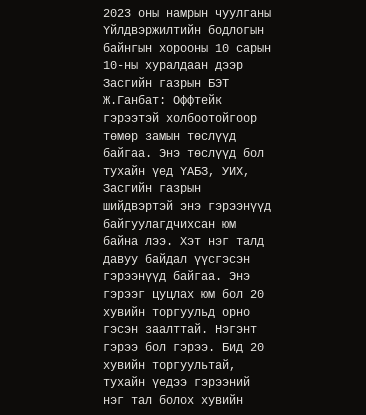2023 оны намрын чуулганы Үйлдвэржилтийн бодлогын байнгын хорооны 10 сарын 10-ны хуралдаан дээр Засгийн газрын БЭТ Ж.Ганбат: Оффтейк гэрээтэй холбоотойгоор төмөр замын төслүүд байгаа. Энэ төслүүд бол тухайн үед ҮАБЗ, УИХ, Засгийн газрын шийдвэртэй энэ гэрээнүүд байгуулагдчихсан юм байна лээ. Хэт нэг талд давуу байдал үүсгэсэн гэрээнүүд байгаа. Энэ гэрээг цуцлах юм бол 20 хувийн торгуульд орно гэсэн заалттай. Нэгэнт гэрээ бол гэрээ. Бид 20 хувийн торгуультай, тухайн үедээ гэрээний нэг тал болох хувийн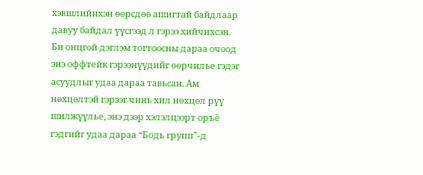хэвшлийнхэн өөрсдөө ашигтай байдлаар давуу байдал үүсгээд л гэрээ хийчихсэн. Би онцгой дэглэм тогтоосны дараа очоод энэ оффтейк гэрээнүүдийг өөрчилье гэдэг асуудлыг удаа дараа тавьсан. Ам нөхцөлтэй гэрээг чинь хил нөхцөл рүү шилжүүлье, энэ дээр хэлэлцээрт оръё гэдгийг удаа дараа “Бодь групп”-д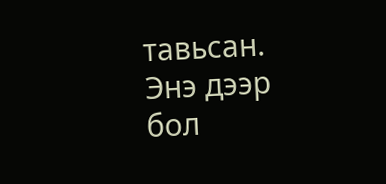тавьсан. Энэ дээр бол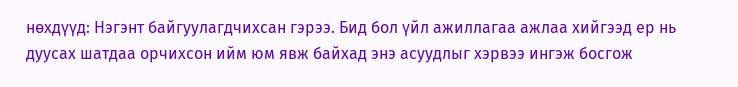нөхдүүд: Нэгэнт байгуулагдчихсан гэрээ. Бид бол үйл ажиллагаа ажлаа хийгээд ер нь дуусах шатдаа орчихсон ийм юм явж байхад энэ асуудлыг хэрвээ ингэж босгож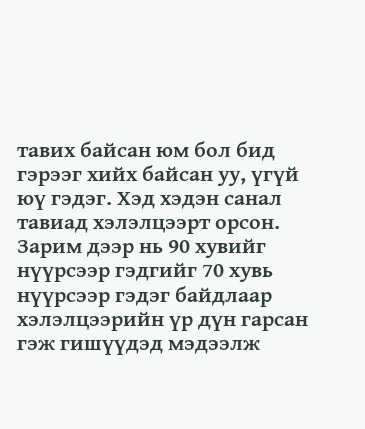тавих байсан юм бол бид гэрээг хийх байсан уу, үгүй юү гэдэг. Хэд хэдэн санал тавиад хэлэлцээрт орсон. Зарим дээр нь 90 хувийг нүүрсээр гэдгийг 70 хувь нүүрсээр гэдэг байдлаар хэлэлцээрийн үр дүн гарсан гэж гишүүдэд мэдээлж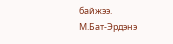байжээ.
М.Бат-Эрдэнэ